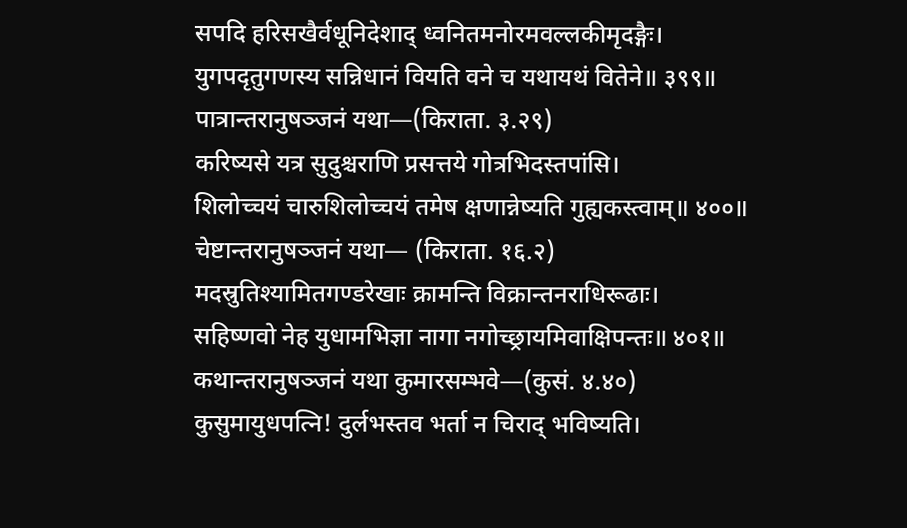सपदि हरिसखैर्वधूनिदेशाद् ध्वनितमनोरमवल्लकीमृदङ्गैः।
युगपदृतुगणस्य सन्निधानं वियति वने च यथायथं वितेने॥ ३९९॥
पात्रान्तरानुषञ्जनं यथा—(किराता. ३.२९)
करिष्यसे यत्र सुदुश्चराणि प्रसत्तये गोत्रभिदस्तपांसि।
शिलोच्चयं चारुशिलोच्चयं तमेष क्षणान्नेष्यति गुह्यकस्त्वाम्॥ ४००॥
चेष्टान्तरानुषञ्जनं यथा— (किराता. १६.२)
मदस्रुतिश्यामितगण्डरेखाः क्रामन्ति विक्रान्तनराधिरूढाः।
सहिष्णवो नेह युधामभिज्ञा नागा नगोच्छ्रायमिवाक्षिपन्तः॥ ४०१॥
कथान्तरानुषञ्जनं यथा कुमारसम्भवे—(कुसं. ४.४०)
कुसुमायुधपत्नि! दुर्लभस्तव भर्ता न चिराद् भविष्यति।